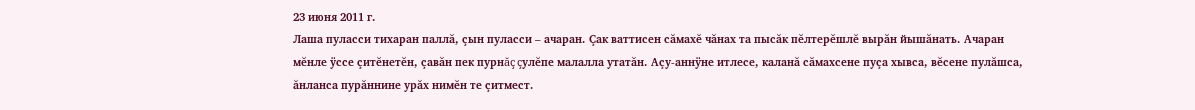23 июня 2011 г.
Лаша пуласси тихаран паллă, çын пуласси – ачаран. Çак ваттисен сăмахĕ чăнах та пысăк пĕлтерĕшлĕ вырăн йышăнать. Ачаран мĕнле ÿссе çитĕнетĕн, çавăн пек пурнăç çулĕпе малалла утатăн. Аçу-аннÿне итлесе, каланă сăмахсене пуçа хывса, вĕсене пулăшса, ăнланса пурăннине урăх нимĕн те çитмест.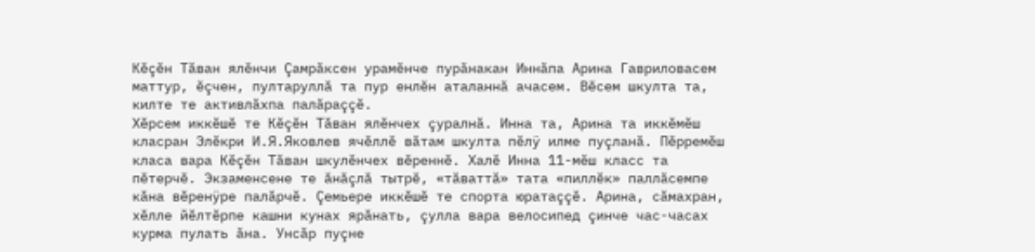Кĕçĕн Тăван ялĕнчи Çамрăксен урамĕнче пурăнакан Иннăпа Арина Гавриловасем маттур, ĕçчен, пултаруллă та пур енлĕн аталаннă ачасем. Вĕсем шкулта та, килте те активлăхпа палăраççĕ.
Хĕрсем иккĕшĕ те Кĕçĕн Тăван ялĕнчех çуралнă. Инна та, Арина та иккĕмĕш класран Элĕкри И.Я.Яковлев ячĕллĕ вăтам шкулта пĕлÿ илме пуçланă. Пĕрремĕш класа вара Кĕçĕн Тăван шкулĕнчех вĕреннĕ. Халĕ Инна 11-мĕш класс та пĕтерчĕ. Экзаменсене те ăнăçлă тытрĕ, «тăваттă» тата «пиллĕк» паллăсемпе кăна вĕренÿре палăрчĕ. Çемьере иккĕшĕ те спорта юратаççĕ. Арина, сăмахран, хĕлле йĕлтĕрпе кашни кунах ярăнать, çулла вара велосипед çинче час-часах курма пулать ăна. Унсăр пуçне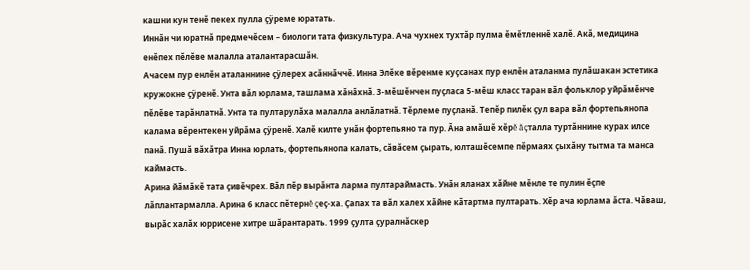кашни кун тенĕ пекех пулла çÿреме юратать.
Иннăн чи юратнă предмечĕсем – биологи тата физкультура. Ача чухнех тухтăр пулма ĕмĕтленнĕ халĕ. Акă, медицина енĕпех пĕлĕве малалла аталантарасшăн.
Ачасем пур енлĕн аталаннине çÿлерех асăннăччĕ. Инна Элĕке вĕренме куçсанах пур енлĕн аталанма пулăшакан эстетика кружокне çÿренĕ. Унта вăл юрлама, ташлама хăнăхнă. 3-мĕшĕнчен пуçласа 5-мĕш класс таран вăл фольклор уйрăмĕнче пĕлĕве тарăнлатнă. Унта та пултарулăха малалла анлăлатнă. Тĕрлеме пуçланă. Тепĕр пилĕк çул вара вăл фортепьянопа калама вĕрентекен уйрăма çÿренĕ. Халĕ килте унăн фортепьяно та пур. Ăна амăшĕ хĕрĕ ăçталла туртăннине курах илсе панă. Пушă вăхăтра Инна юрлать, фортепьянопа калать, сăвăсем çырать, юлташĕсемпе пĕрмаях çыхăну тытма та манса каймасть.
Арина йăмăкĕ тата çивĕчрех. Вăл пĕр вырăнта ларма пултараймасть. Унăн яланах хăйне мĕнле те пулин ĕçпе лăплантармалла. Арина 6 класс пĕтернĕ çеç-ха. Çапах та вăл халех хăйне кăтартма пултарать. Хĕр ача юрлама ăста. Чăваш, вырăс халăх юррисене хитре шăрантарать. 1999 çулта çуралнăскер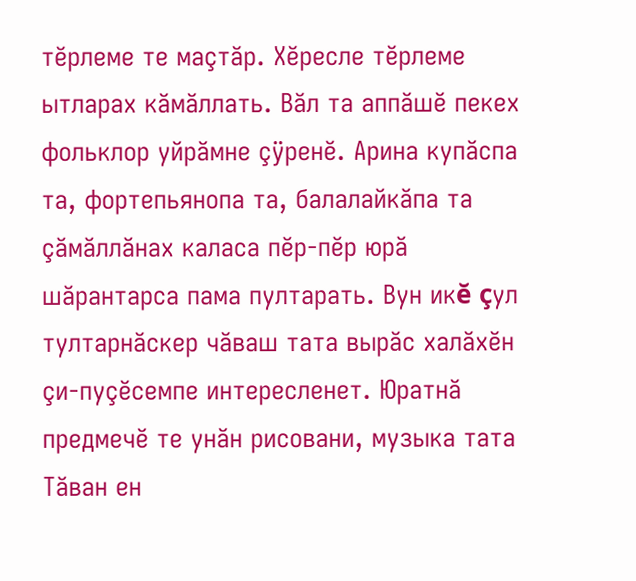тĕрлеме те маçтăр. Хĕресле тĕрлеме ытларах кăмăллать. Вăл та аппăшĕ пекех фольклор уйрăмне çÿренĕ. Арина купăспа та, фортепьянопа та, балалайкăпа та çăмăллăнах каласа пĕр-пĕр юрă шăрантарса пама пултарать. Вун икĕ çул тултарнăскер чăваш тата вырăс халăхĕн çи-пуçĕсемпе интересленет. Юратнă предмечĕ те унăн рисовани, музыка тата Тăван ен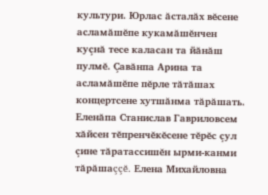культури. Юрлас ăсталăх вĕсене асламăшĕпе кукамăшĕнчен куçнă тесе каласан та йăнăш пулмĕ. Çавăнпа Арина та асламăшĕпе пĕрле тăтăшах концертсене хутшăнма тăрăшать.
Еленăпа Станислав Гавриловсем хăйсен тĕпренчĕкĕсене тĕрĕс çул çине тăратассишĕн ырми-канми тăрăшаççĕ. Елена Михайловна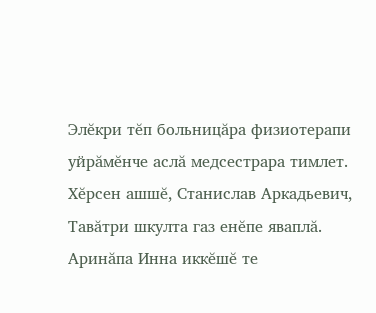Элĕкри тĕп больницăра физиотерапи уйрăмĕнче аслă медсестрара тимлет. Хĕрсен ашшĕ, Станислав Аркадьевич, Тавăтри шкулта газ енĕпе яваплă.
Аринăпа Инна иккĕшĕ те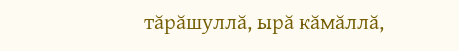тăрăшуллă, ырă кăмăллă,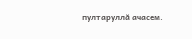пултаруллă ачасем.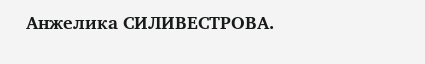Анжелика СИЛИВЕСТРОВА.